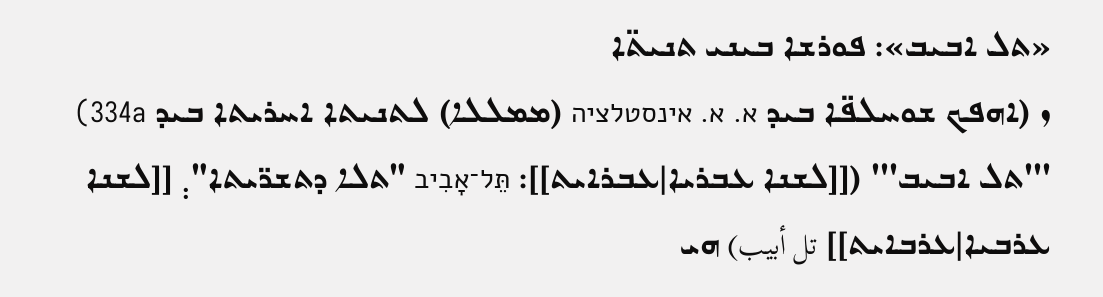«ܬܠ ܐܒܝܒ»: ܦܘܪܫܐ ܒܝܢܝ ܬܢܝܬ̈ܐ
ܙ (ܐܗܦܟ ܫܘܚܠܦ̈ܐ ܒܝܕ א. א. אינסטלציה (ܡܡܠܠܐ) ܠܬܢܝܬܐ ܐܚܪܝܬܐ ܒܝܕ 334a)
'''ܬܠ ܐܒܝܒ''' ([[ܠܫܢܐ ܥܒܪܝܐ|ܥܒܪܐܝܬ]]: תֵּל־אָבִיב "ܬܠܐ ܕܬܫܪ̈ܝܬܐ"܄ [[ܠܫܢܐ ܥܪܒܝܐ|ܥܪܒܐܝܬ]] تل أبيب) ܗܝ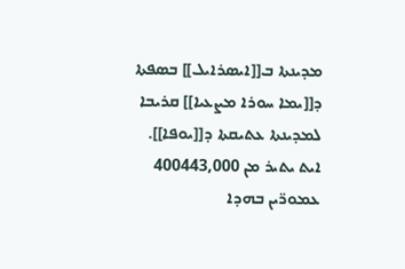ܡܕܝܢܬܐ ܒ[[ܐܝܣܪܐܝܠ]] ܒܣܦܬܐ ܕ[[ܝܡܐ ܚܘܪܐ ܡܨܥܝܐ]] ܩܪܝܒܐ ܠܡܕܝܢܬܐ ܥܬܝܩܬܐ ܕ[[ܝܘܦܐ]]. ܐܝܬ ܝܬܝܪ ܡܢ 400443,000 ܥܡܘܪ̈ܝܢ ܒܗܕܐ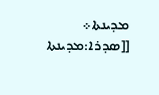ܡܕܝܢܬܐ܀
[[ܣܕܪܐ:ܡܕܝܢܬܐ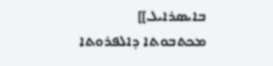ܒܐܝܣܪܐܝܠ]]
ܡܟܬܒܘܬܐ ܕܐܠܦܪܘܬܐ